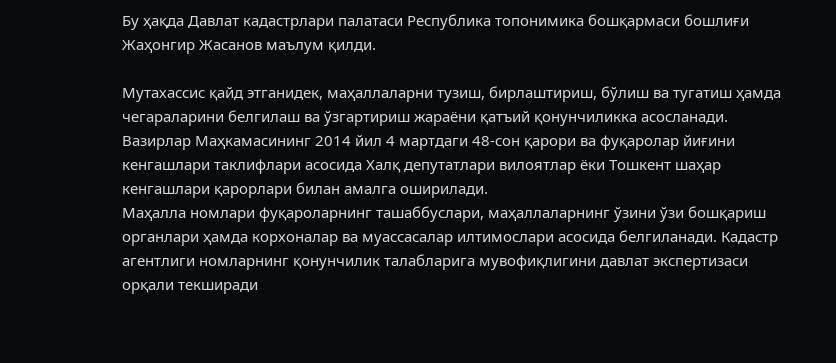Бу ҳақда Давлат кадастрлари палатаси Республика топонимика бошқармаси бошлиғи Жаҳонгир Жасанов маълум қилди.

Мутахассис қайд этганидек, маҳаллаларни тузиш, бирлаштириш, бўлиш ва тугатиш ҳамда чегараларини белгилаш ва ўзгартириш жараёни қатъий қонунчиликка асосланади. Вазирлар Маҳкамасининг 2014 йил 4 мартдаги 48‑сон қарори ва фуқаролар йиғини кенгашлари таклифлари асосида Халқ депутатлари вилоятлар ёки Тошкент шаҳар кенгашлари қарорлари билан амалга оширилади.
Маҳалла номлари фуқароларнинг ташаббуслари, маҳаллаларнинг ўзини ўзи бошқариш органлари ҳамда корхоналар ва муассасалар илтимослари асосида белгиланади. Кадастр агентлиги номларнинг қонунчилик талабларига мувофиқлигини давлат экспертизаси орқали текширади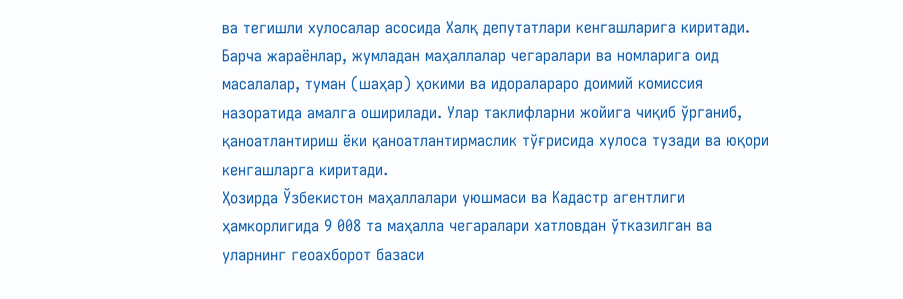ва тегишли хулосалар асосида Халқ депутатлари кенгашларига киритади.
Барча жараёнлар, жумладан маҳаллалар чегаралари ва номларига оид масалалар, туман (шаҳар) ҳокими ва идоралараро доимий комиссия назоратида амалга оширилади. Улар таклифларни жойига чиқиб ўрганиб, қаноатлантириш ёки қаноатлантирмаслик тўғрисида хулоса тузади ва юқори кенгашларга киритади.
Ҳозирда Ўзбекистон маҳаллалари уюшмаси ва Кадастр агентлиги ҳамкорлигида 9 008 та маҳалла чегаралари хатловдан ўтказилган ва уларнинг геоахборот базаси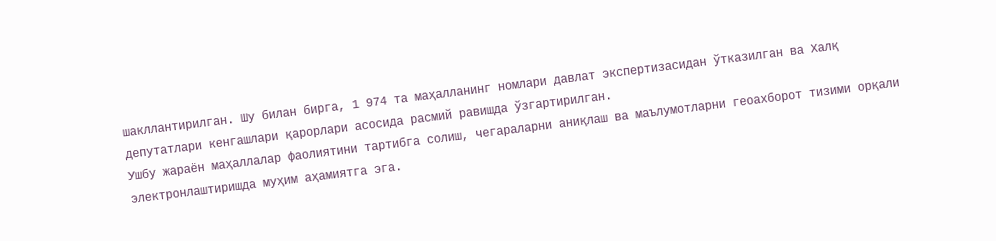шакллантирилган. Шу билан бирга, 1 974 та маҳалланинг номлари давлат экспертизасидан ўтказилган ва Халқ депутатлари кенгашлари қарорлари асосида расмий равишда ўзгартирилган.
Ушбу жараён маҳаллалар фаолиятини тартибга солиш, чегараларни аниқлаш ва маълумотларни геоахборот тизими орқали электронлаштиришда муҳим аҳамиятга эга.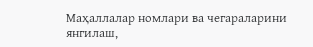Маҳаллалар номлари ва чегараларини янгилаш,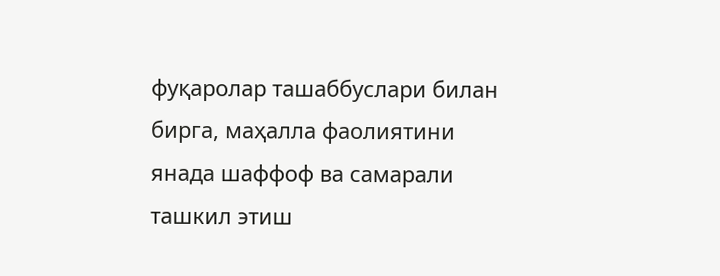фуқаролар ташаббуслари билан бирга, маҳалла фаолиятини янада шаффоф ва самарали ташкил этиш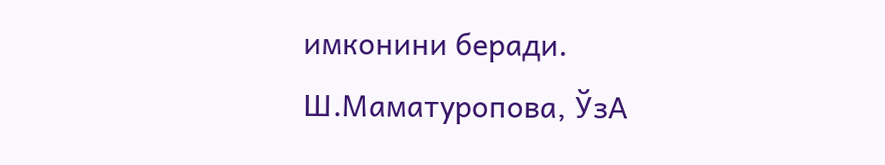имконини беради.
Ш.Маматуропова, ЎзА